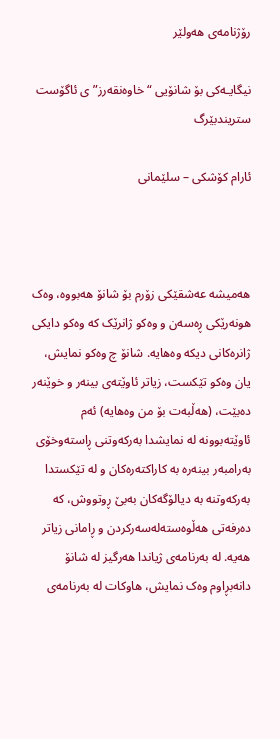رۆژنامەی ھەولێر

نیگایـەکی بۆ شانۆیی “خاوەنقەرز”ی ئاگۆست ستریندبێرگ

ئارام كۆشكی – سلێمانی



هەمیشە عەشقێکی زۆرم بۆ شانۆ هەبووە، وەک هونەرێکی ڕەسەن و وەکو ژانرێک کە وەکو دایکی ژانرەکانی دیکە وەهایە. شانۆ چ وەکو نمایش، یان وەکو تێکست، زیاتر ئاوێتەی بینەر و خوێنەر دەبێت، (هەڵبەت بۆ من وەهایە) ئەم ئاوێتەبوونە لە نمایشدا بەرکەوتنی ڕاستەوخۆی بەرامبەر بینەرە بە کاراکتەرەکان و لە تێکستدا بەرکەوتنە بە دیالۆگەکان بەبێ ڕوتووش، کە دەرفەتی هەڵوەستەلەسەرکردن و ڕامانی زیاتر هەیە. لە بەرنامەی ژیاندا هەرگیز لە شانۆ دانەبڕاوم وەک نمایش، هاوکات لە بەرنامەی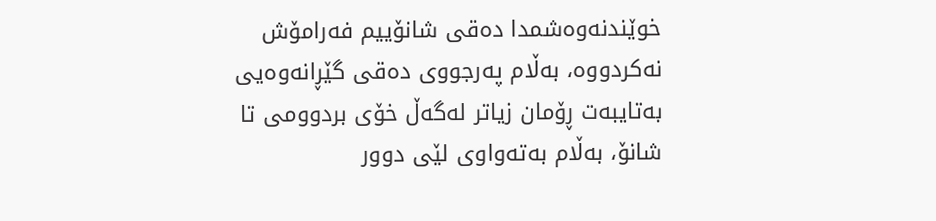خوێندنەوەشمدا دەقی شانۆییم فەرامۆش نەکردووە، بەڵام پەرجووی دەقی گێڕانەوەیی بەتایبەت ڕۆمان زیاتر لەگەڵ خۆی بردوومی تا شانۆ، بەڵام بەتەواوی لێی دوور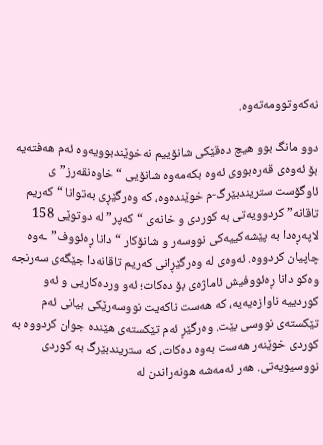نەکەوتوومەتەوە.

دوو مانگ بوو هیچ دەقێکی شانۆییم نەخوێندبوویەوە ئەم هەفتەیە بۆ ئەوەی قەرەبووی ئەوە بکەمەوە شانۆیی “خاوەنقەرز”ی ئاوگۆست ستریندبێرگ-م خوێندەوە، کە وەرگێڕی بەتوانا “کەریم تاقانە” کردوویەتی بە کوردی و خانەی “کەپر” لە دوتوێی 158 لاپەڕەدا بە پێشەکییەکی نووسەر و شانۆکار “دانا ڕەئووف”ـەوە چاپیان کردووە. ئەوەی لە وەرگێڕانی کەریم تاقانەدا جێگەی سەرنجە وەکو دانا ڕەئووفیش ئاماژەی بۆ دەکات؛ ئەو وردەکاریی و ئەو کوردییە ناوازەیەیە، کە هەست ناکەیت نووسەرێکی بیانی ئەم تێکستەی نووسی بێت. وەرگێڕ ئەم تێکستەی هێندە جوان کردووە بە کوردی خوێنەر هەست بەوە دەکات، کە ستریندبێرگ بە کوردی نووسیویەتی. هەر ئەمەشە هونەراندن لە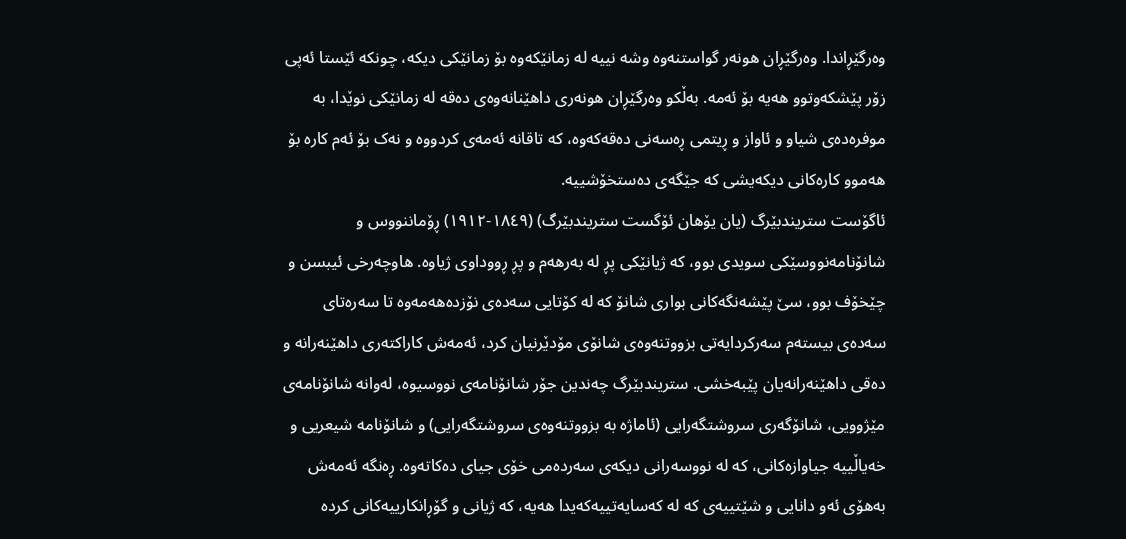وەرگێڕاندا. وەرگێڕان هونەر گواستنەوە وشە نییە لە زمانێکەوە بۆ زمانێکی دیکە، چونکە ئێستا ئەپی زۆر پێشکەوتوو هەیە بۆ ئەمە. بەڵکو وەرگێڕان هونەری داهێنانەوەی دەقە لە زمانێکی نوێدا، بە موفرەدەی شیاو و ئاواز و ڕیتمی ڕەسەنی دەقەکەوە، کە تاقانە ئەمەی کردووە و نەک بۆ ئەم کارە بۆ هەموو کارەکانی دیکەیشی کە جێگەی دەستخۆشییە.
ئاگۆست ستریندبێرگ (یان یۆهان ئۆگست ستریندبێرگ) (١٨٤٩-١٩١٢) ڕۆماننووس و شانۆنامەنووسێکی سویدی بوو، کە ژیانێکی پڕ لە بەرهەم و پڕ ڕووداوی ژیاوە. هاوچەرخی ئیبسن و چێخۆف بوو، سێ پێشەنگەکانی بواری شانۆ کە لە کۆتایی سەدەی نۆزدەهەمەوە تا سەرەتای سەدەی بیستەم سەرکردایەتی بزووتنەوەی شانۆی مۆدێرنیان کرد، ئەمەش کاراکتەری داهێنەرانە و دەقی داهێنەرانەیان پێبەخشی. ستریندبێرگ چەندین جۆر شانۆنامەی نووسیوە، لەوانە شانۆنامەی مێژوویی، شانۆگەری سروشتگەرایی (ئاماژە بە بزووتنەوەی سروشتگەرایی) و شانۆنامە شیعریی و خەیاڵییە جیاوازەکانی، کە لە نووسەرانی دیکەی سەردەمی خۆی جیای دەکاتەوە. ڕەنگە ئەمەش بەهۆی ئەو دانایی و شێتییەی کە لە کەسایەتییەکەیدا هەیە، کە ژیانی و گۆڕانکارییەکانی کردە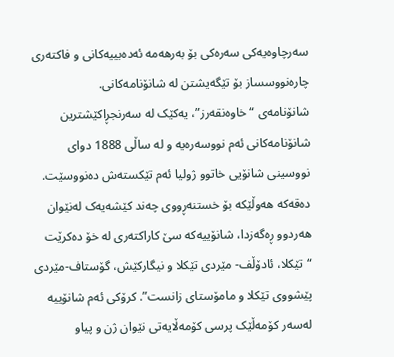سەرچاوەیەکی سەرەکی بۆ بەرهەمە ئەدەبییەکانی و فاکتەری چارەنووسساز بۆ تێگەیشتن لە شانۆنامەکانی.
شانۆنامەی “خاوەنقەرز”، یەکێک لە سەرنجڕاکێشترین شانۆنامەکانی ئەم نووسەرەیە و لە ساڵی 1888 دوای نووسینی شانۆیی خاتوو ژولیا ئەم تێکستەش دەنووسێت. دەقەکە هەوڵێکە بۆ خستنەڕووی چەند کێشەیەک لەنێوان هەردوو ڕەگەزدا، شانۆییەکە سێ کاراکتەری لە خۆ دەکرێت “تێکلا، ئادۆڵف- مێردی تێکلا و نیگارکێش، گۆستاف-مێردی پێشووی تێکلا و مامۆستای زانست”. کرۆکی ئەم شانۆییە لەسەر کۆمەڵێک پرسی کۆمەڵایەتی نێوان ژن و پیاو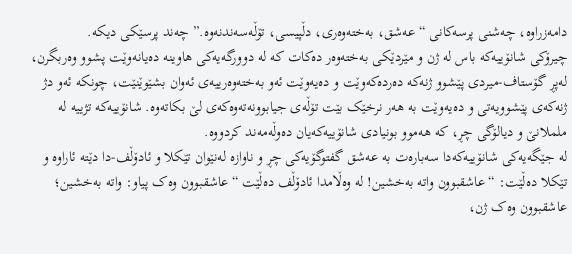دامەزراوە، چەشنی پرسەکانی “عەشق، بەختەوەری، دڵپیسی، تۆڵەسەندنەوە.” چەند پرسێکی دیکە.
چیرۆکی شانۆییەکە باس لە ژن و مێردێکی بەختەوەر دەکات کە لە دوورگەیەکی هاوینە دەیانەوێت پشوو وەربگرن، لەپڕ گۆستاف-میردی پێشوو ژنەکە دەردەکەوێت و دەیەوێت ئەو بەختەوەرییەی ئەوان بشێوێنێت، چونکە ئەو دژ ژنەکەی پێشوویەتی و دەیەوێت بە هەر نرخێک بێت تۆڵەی جیابوونەتەوەکەی لێ بکاتەوە. شانۆییەکە تژییە لە ململانێ و دیالۆگی چڕ، کە هەموو بونیادی شانۆییەکەیان دەوڵەمەند کردووە.
لە جێگەیەکی شانۆییەکەدا سەبارەت بە عەشق گفتوگۆیەکی چڕ و ناوازە لەنێوان تێکلا و ئادۆڵف-دا دێتە ئاراوە و تێکلا دەڵێت: “عاشقبوون واتە بەخشین! لە وەڵامدا ئادۆڵف دەڵێت “عاشقبوون وەک پیاو: واتە بەخشین؛ عاشقبوون وەک ژن،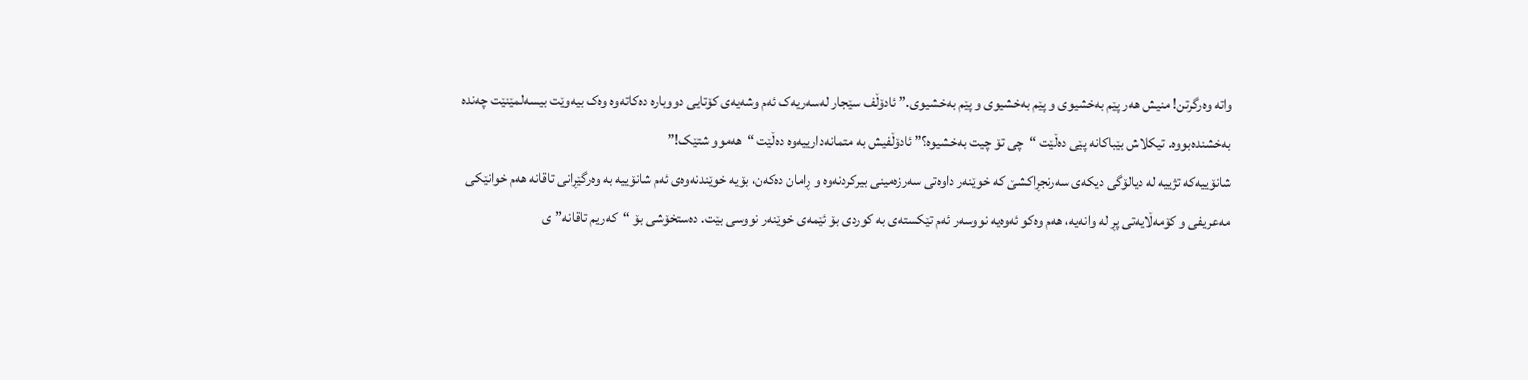واتە وەرگرتن! منیش هەر پێم بەخشیوی و پێم بەخشیوی و پێم بەخشیوی.” ئادۆڵف سێجار لەسەریەک ئەم وشەیەی کۆتایی دووبارە دەکاتەوە وەک بیەوێت بیسەلمێنێت چەندە بەخشندەبووە. تیکلاش بێباکانە پێی دەڵێت “چی تۆ چیت بەخشیوە؟” ئادۆڵفیش بە متمانەدارییەوە دەڵێت “هەموو شتێک!”
شانۆییەکە تژییە لە دیالۆگی دیکەی سەرنجڕاکشێ کە خوێنەر داوەتی سەرزەمینی بیرکردنەوە و ڕامان دەکەن، بۆیە خوێندنەوەی ئەم شانۆییە بە وەرگێڕانی تاقانە هەم خوانێکی مەعریفی و کۆمەڵایەتی پڕ لە وانەیە، هەم وەکو ئەوەیە نووسەر ئەم تێکستەی بە کوردی بۆ ئێمەی خوێنەر نووسی بێت. دەستخۆشی بۆ “کەریم تاقانە”ی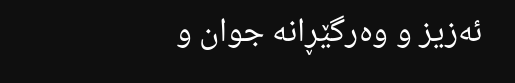ئەزیز و وەرگێڕانە جوان و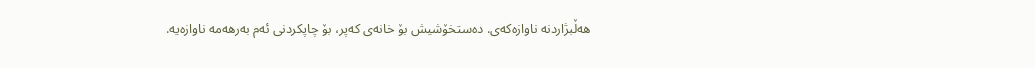هەڵبژاردنە ناوازەکەی. دەستخۆشیش بۆ خانەی کەپر، بۆ چاپکردنی ئەم بەرهەمە ناوازەیە.